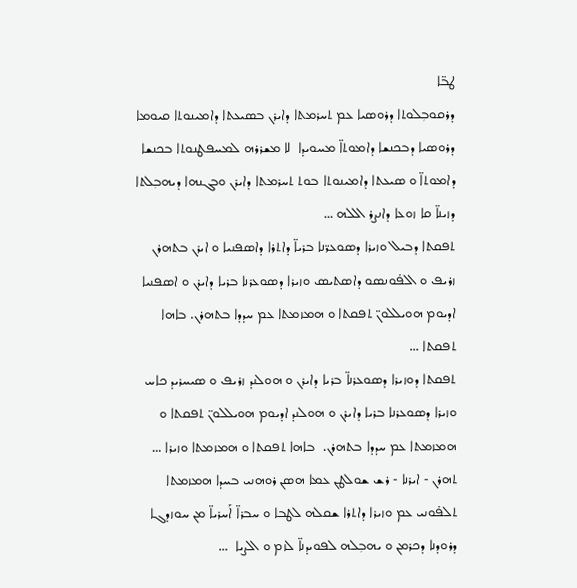ܛܒ̈ܐ
ܕܪܩܘܒܼܠܘܬܐ ܕܪܘܣܝܐ ܥܡ ܬܚܪܡܬܐ ܕܐܝܪܢ ܒܣܝܥܬܐ ܕܐܡܝܢܘܬܐ ܩܝܘܡܐ ܕܪܘܣܝܐ ܕܒܟܢܫܐ ܕܐܡܘܬܐ̈ ܡܚܘܝܕܐ  ܠܐ ܡܫܪܪܗ ܠܡܚܦܛܢܘܬܐ ܒܟܢܫܐ ܕܐܡܘܬܐ̈ ܘ ܣܝܥܬܐ ܕܐܡܝܢܘܬܐ ܒܘܬ ܬܚܪܡܬܐ ܕܐܝܪܢ ܘܒܓܢܗܐ ܕܝܗܒܼܠܬܐ ܕܙܝܢܐ̈ ܩܐ ܙܘܥܐ ܕܐܢܨܪ ܐܠܠܗ …
ܬܦܩܬܐ ܕܒܝܠ ܘܙܝܪܐ ܕܣܘܥܪ̈ܢܐ ܒܪܝܐ̈ ܕܐܬܪܐ ܕܐܣܦܢܝܐ ܘ ܐܝܪܢ ܒܬܗܪܢ ܙܪܝܦ ܘ ܐܠܦ̇ܘܢܣܘ ܕܐܣܬܝܣ ܘܙܝܪܐ ܕܣܘܥܪܢܐ ܒܪܝܐ ܕܐܝܪܢ ܘ ܐܣܦܢܝܐ ܐܕܝܘܡ ܗܘܝܠܠܘܢ̈ ܬܦܩܬܐ ܘ ܗܡܙܡܬܐ ܥܡ ܚܕܕܐ ܒܬܗܪܢ. ܒܐܗܐ ܬܦܩܬܐ …
ܬܦܩܬܐ ܕܘܙܝܪܐ ܕܣܘܥܪܢܐ̈ ܒܪܝܐ ܕܐܝܪܢ ܘ ܗܘܠܢܕ ܙܪܝܦ ܘ ܣܝܚܪܝܕ ܟܐܚ ܘܙܝܪܐ ܕܣܘܥܪܢܐ ܒܪܝܐ ܕܐܝܪܢ ܘ ܗܘܠܢܕ ܐܕܝܘܡ ܗܘܝܠܠܘܢ̈ ܬܦܩܬܐ ܘ ܗܡܙܡܬܐ ܥܡ ܚܕܕܐ ܒܬܗܪܢ.  ܒܐܗܐ ܬܦܩܬܐ ܘ ܗܡܙܡܬܐ ܘܙܝܪܐ …
ܬܗܪܢ - ܐܝܪܢܐ - ܪܫ ܫܘܠܛܢ ܥܡܐ ܗܣܢ ܪܘܗܢܝ ܒܚܕܐ ܗܡܙܡܬܐ ܬܠܦ̇ܘܢܝ ܥܡ ܘܙܝܪܐ ܕܐܬܪܐ ܫܩܠܗ ܠܛܒܐ ܘ ܚܒܪܐ̈ ܐܰܚܪܝܐ̈ ܡܢ ܚܘܙܕܓܐ ܕܪܘܕܢܐ ܕܟܪܡܢ ܘ ܝܗܒܼܠܗ ܠܦܘܝܕܢܐ̈ ܠܙܡ ܘ ܐܠܨܝܐ  …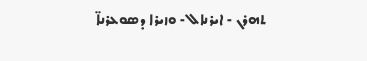ܬܗܪܢ - ܐܝܪܢܐܠ - ܘܙܝܪܐ ܕܣܘܥܪܢܐ̈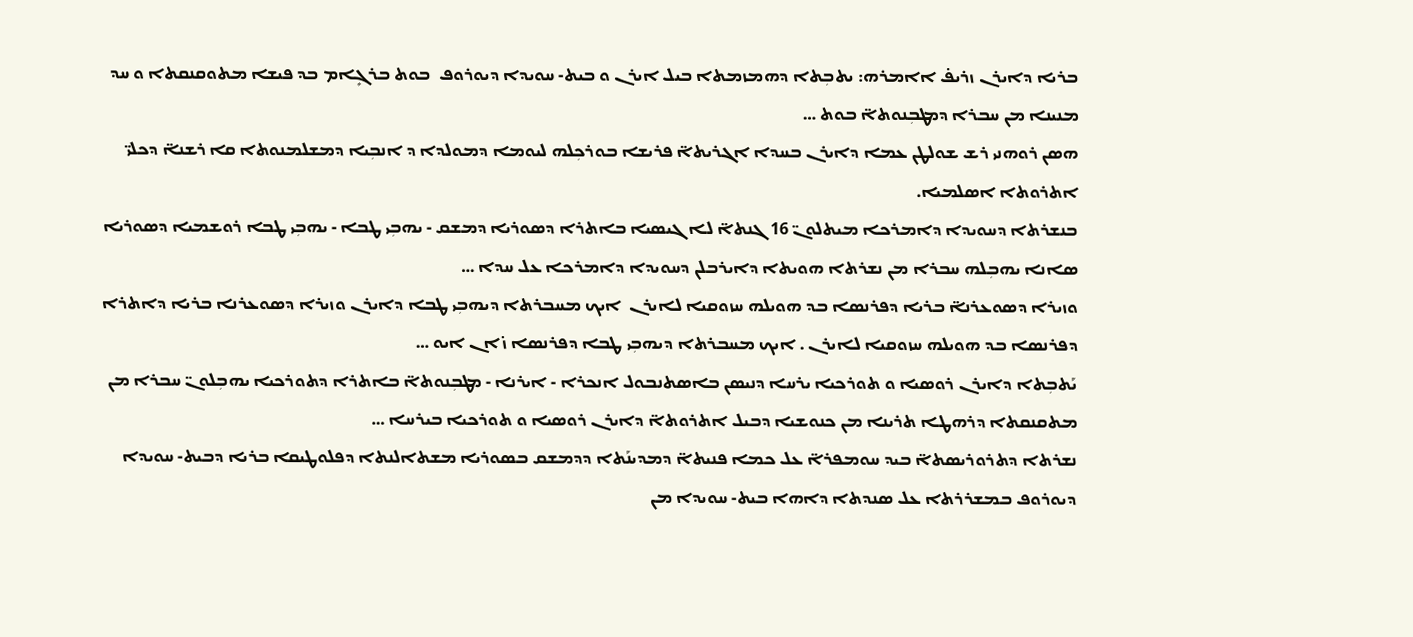ܒܪܝܐ ܕܐܝܪܢ ܙܪܝܦ̇ ܐܐܡܪܗ: ܝܬܒܼܬܐ ܕܗܡܙܡܬܐ ܒܝܠ ܐܝܪܢ ܘ ܒܝܬ- ܚܘܝܕܐ ܕܝܘܪܘܦ  ܒܘܬ ܒܪܓܻܐܡ ܒܕ ܦܝܫܐ ܡܬܘܩܢܩܬܐ ܘ ܚܕ ܡܢܝܢܐ ܡܢ ܚܒܪܐ ܕܡܛܒܼܢܘܬܐ̈ ܒܘܬ …
ܗܣܢ ܪܘܗܢܝ ܪܫ ܫܘܠܛܢ ܥܡܐ ܕܐܝܪܢ ܒܚܕܐ ܐܓܪܝܬܐ̈ ܦܪܝܫܐ ܒܘܪܟܼܠܗ ܠܝܘܡܐ ܕܡܘܠܕܐ ܕ ܐܢܒܼܝܐ ܕܡܫܠܡܢܘܬܐ ܩܐ ܪܫܢܐ̈ ܕܟܠܝ̈ ܐܬܪܘܬܐ ܐܣܠܡܝܐ.
ܒܢܫܪܬܐ ܕܚܘܝܕܐ ܕܐܡܪܟܐ ܡܝܬܠܘܢ̈ 16 ܓܢܬܐ̈ ܠܐ ܓܝܣܝܐ ܒܐܬܪܐ ܕܣܘܪܝܐ ܕܡܫܩ - ܝܗܒܼܝ ܛܒܐ - ܝܗܒܼܝ ܛܒܐ ܪܘܫܡܝܐ ܕܣܘܪܝܐ ܣܐܢܐ ܝܗܒܼܠܗ ܚܒܪܐ ܡܢ ܢܫܪܬܐ ܗܘܝܬܐ ܕܐܝܪܒܠܢ ܕܚܘܝܕܐ ܕܐܡܪܟܐ ܥܠ ܚܕܐ …
ܘܙܝܪܐ ܕܣܘܥܪܢܐ̈ ܒܪܝܐ ܕܦܪܢܣܐ ܒܕ ܗܘܝܠܗ ܚܙܘܩܝܐ ܠܐܝܪܢ  ܐܝܟ ܡܚܒܪܬܐ ܕܝܗܒܼܝ ܛܒܐ ܕܐܝܪܢ ܘܙܝܪܐ ܕܣܘܥܪܢܐ ܒܪܝܐ ܕܐܬܪܐ ܕܦܪܢܣܐ ܒܕ ܗܘܝܠܗ ܚܙܘܩܝܐ ܠܐܝܪܢ . ܐܝܟ ܡܚܒܪܬܐ ܕܝܗܒܼܝ ܛܒܐ ܕܦܪܢܣܐ ܙ̇ܐܢ ܐܝܘ …
ܝܰܬܒܼܬܐ ܕܐܝܪܢ ܪܘܣܝܐ ܘ ܬܘܪܟܝܐ ܝܪܚܐ ܕܢܝܣܢ ܒܐܣܬܢܒܘܠ ܐܢܟܪܐ - ܐܝܪܢܐ - ܡܛܒܼܢܘܬܐ̈ ܒܐܬܪܐ ܕܬܘܪܟܝܐ ܝܗܒܼܠܘܢ̈ ܚܒܪܐ ܡܢ ܡܬܩܢܩܬܐ ܕܪܗܛܐ ܬܪܝܢܐ ܡܢ ܟܢܘܫܝܐ ܕܒܝܠ ܐܬܪܘܬܐ̈ ܕܐܝܪܢ ܪܘܣܝܐ ܘ ܬܘܪܟܝܐ ܒܝܪܚܐ …
ܢܫܪܬܐ ܕܬܪܘܪܝܣܬܐ̈ ܒܝܕ ܚܘܡܦܪܐ̈ ܥܠ ܟܡܐ ܦܢܝܬܐ̈ ܕܡܕܝܢܰܬܐ ܕܕܡܫܩ ܒܣܘܪܝܐ ܡܫܬܐܠܢܬܐ ܕܦܠܘܛܝܩܐ ܒܪܝܐ ܕܒܝܬ- ܚܘܝܕܐ ܕܝܘܪܘܦ ܒܡܫܪܪܬܐ ܥܠ ܣܢܕܬܐ ܕܐܗܐ ܒܝܬ- ܚܘܝܕܐ ܡܢ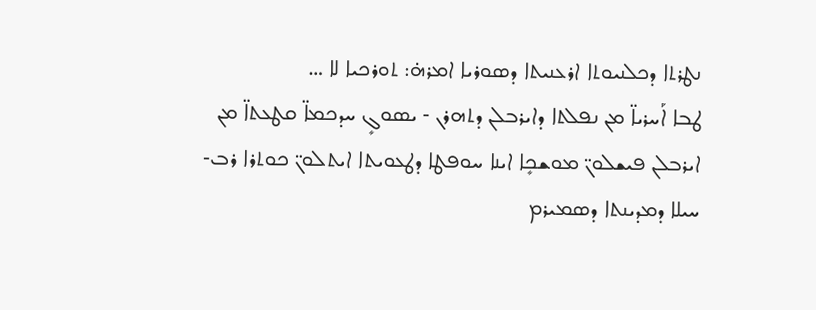ܢܛܪܬܐ ܕܟܠܢܝܘܬܐ ܐܪܥܢܝܬܐ ܕܣܘܪܝܐ ܐܡܪܗ̇: ܬܘܪܟܝܐ ܠܐ …
ܛܒܐ ܐܰܚܪܝܐ̈ ܡܢ ܢܦܠܬܐ ܕܐܝܪܒܠܢ ܕܬܗܪܢ - ܝܣܘܓܻ ܚܕܟܡܐ̈ ܩܛܥܬܐ̈ ܡܢ ܐܝܪܒܠܢ ܦܝܫܠܘܢ̈ ܡܘܫܟܻܐ ܐܝܢܐ ܚܘܦܛܐ ܕܛܥܘܝܬܐ ܐܝܬܠܘܢ̈ ܟܘܬܪܐ ܪܒ- ܚܝܠܐ ܕܡܕܝܢܬܐ ܕܣܡܝܪܡ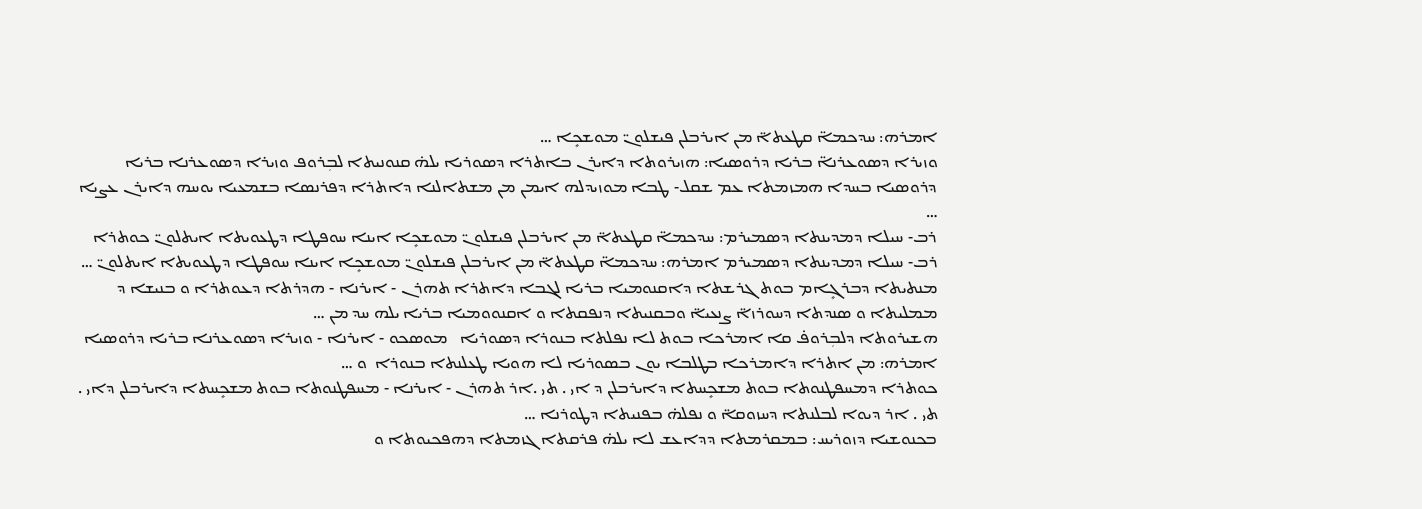ܐܡܪܗ: ܚܕܟܡܐ̈ ܩܛܥܬܐ̈ ܡܢ ܐܝܪܒܠܢ ܦܝܫܠܘܢ̈ ܡܘܫܟܻܐ …
ܘܙܝܪܐ ܕܣܘܥܪܢܐ̈ ܒܪܝܐ ܕܪܘܣܝܐ: ܗܙܝܪܘܬܐ ܕܐܝܪܢ ܒܐܬܪܐ ܕܣܘܪܝܐ ܝܠܗ̇ ܩܢܘܢܝܬܐ ܠܒܼܪܘܦ ܘܙܝܪܐ ܕܣܘܥܪܢܐ ܒܪܝܐ ܕܪܘܣܝܐ ܒܚܕܐ ܗܡܙܡܬܐ ܥܡ ܫܩܠ- ܛܒܐ ܡܘܙܝܕܠܗ ܐܝܡܢ ܡܢ ܡܫܬܐܠܢܐ ܕܐܬܪܐ ܕܦܪܢܣܐ ܒܫܡܥܝܐ ܝܘܚܗ ܕܐܝܪܢ ܥܨܝܐ …
ܪܒ- ܚܝܠܐ ܕܡܕܝܢܬܐ ܕܣܡܝܪܡ: ܚܕܟܡܐ̈ ܩܛܥܬܐ̈ ܡܢ ܐܝܪܒܠܢ ܦܝܫܠܘܢ̈ ܡܘܫܟܻܐ ܐܝܢܐ ܚܘܦܛܐ ܕܛܥܘܝܬܐ ܐܝܬܠܘܢ̈ ܟܘܬܪܐ ܪܒ- ܚܝܠܐ ܕܡܕܝܢܬܐ ܕܣܡܝܪܡ ܐܡܪܗ: ܚܕܟܡܐ̈ ܩܛܥܬܐ̈ ܡܢ ܐܝܪܒܠܢ ܦܝܫܠܘܢ̈ ܡܘܫܟܻܐ ܐܝܢܐ ܚܘܦܛܐ ܕܛܥܘܝܬܐ ܐܝܬܠܘܢ̈ …
ܡܢܬܝܬܐ ܕܒܪܓܻܐܡ ܒܘܬ ܓܪܫܬܐ ܕܐܩܢܘܡܝܐ ܒܪܝܐ ܠܓܒܐ ܕܐܬܪܐ ܬܗܪܢ - ܐܝܪܢܐ - ܗܕܪܬܐ ܕܥܘܬܪܐ ܘ ܒܢܝܫܐ ܕ ܡܡܠܝܬܐ ܘ ܣܢܕܬܐ ܕܚܘܪܙܐ̈ ܨܢܥܝܐ̈ ܘܒܩܢܝܬܐ ܕܢܦܩܬܐ ܘ ܐܩܢܘܘܡܝܐ ܒܪܝܐ ܝܠܗ ܚܕ ܡܢ …
ܗܫܝܪܘܬܐ ܕܠܒܼܪܘܦ̇ ܩܐ ܐܡܪܟܐ ܒܘܬ ܠܐ ܢܦܠܬܐ ܒܢܘܪܐ ܕܣܘܪܝܐ   ܡܘܣܟܘ - ܐܝܪܢܐ - ܘܙܝܪܐ ܕܣܘܥܪܢܐ ܒܪܝܐ ܕܪܘܣܝܐ ܐܡܪܗ: ܡܢ ܐܬܪܐ ܕܐܡܪܟܐ ܒܛܠܒܐ ܝܘܢ ܒܣܘܪܝܐ ܠܐ ܗܘܝܐ ܛܥܠܢܬܐ ܒܢܘܪܐ  ܘ …
ܟܘܬܪܐ ܕܡܚܦܛܢܘܬܐ ܒܘܬ ܡܫܟܻܚܬܐ ܕܐܝܪܒܠܢ ܕ ܐܝ . ܬܝ .ܐܪ ܬܗܪܢ - ܐܝܪܢܐ - ܡܚܦܛܢܘܬܐ ܒܘܬ ܡܫܟܻܚܬܐ ܕܐܝܪܒܠܢ ܕܐܝ . ܬܝ . ܐܪ ܕܝܘܐ ܠܒܠܢܬܐ ܕܚܙܘܩܐ̈ ܘ ܢܦܠܗ̇ ܒܦܢܝܬܐ ܕܛܘܪܢܐ …
ܒܟܢܘܫܝܐ ܕܙܘܪܝܚ: ܒܡܩܪܡܬܐ ܕܕܐܥܫ ܠܐ ܝܠܗ̇ ܦܪܩܬܐ ܓܙܡܬܐ ܕܗܦܟܝܘܬܐ ܘ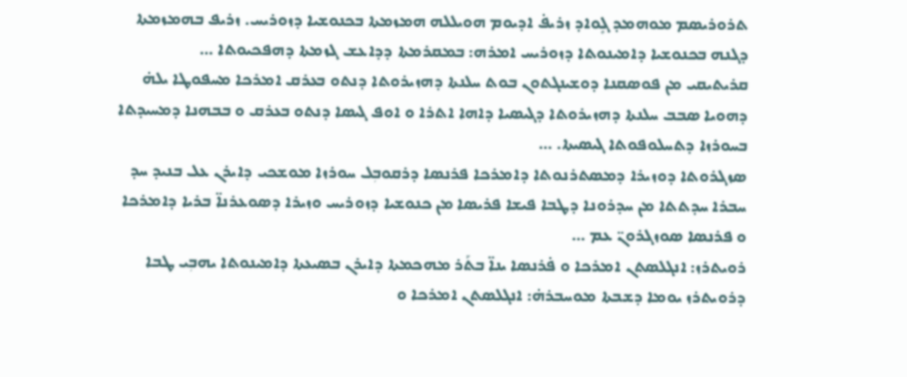ܬܪܘܪܝܣܡ ܡܘܗܡܕ ܓܻܘܐܕ ܙܪܝܦ̇ ܐܕܝܘܡ ܗܘܝܠܠܗ ܗܡܙܡܬܐ ܒܟܢܘܫܝܐ ܕܙܘܪܝܚ. ܙܪܝܦ ܒܗܡܙܡܬܐ ܕܓܢܗ ܒܟܢܘܫܝܐ ܕܐܡܝܢܘܬܐ ܕܙܘܪܝܚ ܐܡܪܗ: ܒܡܩܪܡܬܐ ܕܕܐܥܫ ܓܙܡܬܐ ܕܗܦܟܝܘܬܐ …
ܩܪܝܬܝܩܝ ܡܢ ܦܘܣܩܢܐ ܕܘܫܝܢܓܬܘܢ ܒܘܬ ܚܠܢܬܐ ܕܗܙܝܪܘܬܐ ܕܢܬܘ ܒܥܪܩ ܐܡܪܟܐ ܡܚܦܘܛܐ ܝܠܗ̇ ܕܗܘܝܐ ܣܒܒ ܚܠܢܬܐ ܕܗܙܝܪܘܬܐ ܕܓܝܣܝܐ ܕܐܗܐ ܐܬܪܐ ܘ ܐܘܦ ܓܝܣܐ ܕܢܬܘ ܒܥܪܩ ܘ ܒܒܗܢܐ ܕܡܚܝܕܬܐ ܒܚܘܪܙܐ ܕܬܚܠܘܦܘܬܐ ܓܝܣܝܬܐ. …
ܣܙܓܪܘܬܐ ܕܘܙܝܪܐ ܕܡܣܬܪܢܘܬܐ ܕܐܡܪܟܐ ܦܪܢܣܐ ܕܪܩܘܒܼܠ ܚܘܪܙܐ ܡܘܫܟܝ ܕܐܝܪܢ ܥܠ ܒܢܝܕ ܚܕ ܚܒܪܐ ܚܕܬܬܐ ܡܢ ܚܕܪܘܢܐ ܕܛܒܐ ܦܝܫܐ ܦܪܝܣܐ ܡܢ ܟܢܘܫܝܐ ܕܙܘܪܝܚ ܘܙܝܪܐ ܕܣܘܥܪܢܐ̈ ܒܪܝܐ ܕܐܡܪܟܐ ܘ ܦܪܢܣܐ ܣܘܙܓܪܘܢ̈ ܥܡ …
ܪܘܝܬܪܙ: ܐܢܓܠܣܬܢ ܐܡܪܟܐ ܘ ܦ̇ܪܢܣܐ ܝܢܐ̈ ܒܬܰܪ ܡܗܟܡܬܐ ܕܐܝܪܢ ܒܣܝܥܬܐ ܕܐܡܝܢܘܬܐ ܝܗܒܼܝ ܛܒܐ ܕܪܘܝܬܪܙ ܝܘܡܐ ܕܫܒܬܐ ܡܘܚܒܪܗ̇: ܐܢܓܠܣܬܢ ܐܡܪܟܐ ܘ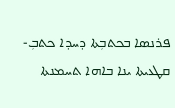ܦܪܢܣܐ ܒܟܬܒܼܬܐ ܕܚܕܐ ܟܬܒܼ- ܩܛܥܝܬܐ ܝܢܐ ܒܐܗܐ ܬܚܡܢܬܐ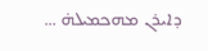ܕܐܝܪܢ ܡܗܟܡܝܠܗ̇ …